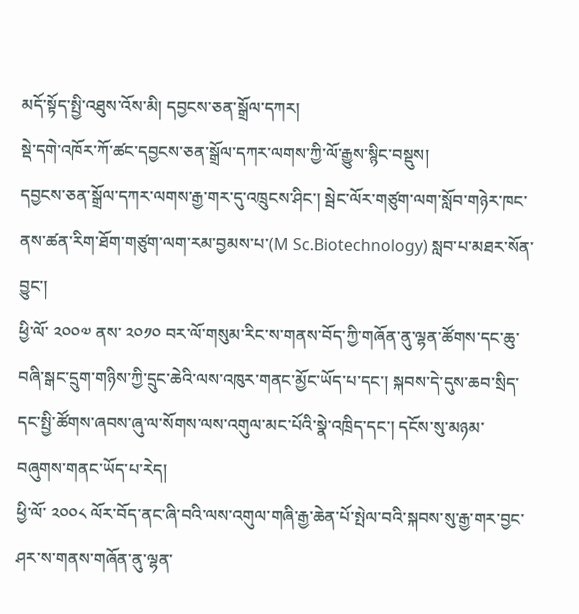མདོ་སྟོད་སྤྱི་འཐུས་འོས་མི། དབྱངས་ཅན་སྒྲོལ་དཀར།
སྡེ་དགེ་འཁོར་ཀོ་ཚང་དབྱངས་ཅན་སྒྲོལ་དཀར་ལགས་ཀྱི་ལོ་རྒྱུས་སྙིང་བསྡུས།
དབྱངས་ཅན་སྒྲོལ་དཀར་ལགས་རྒྱ་གར་དུ་འཁྲུངས་ཤིང་། སྦེང་ལོར་གཙུག་ལག་སློབ་གཉེར་ཁང་ནས་ཚན་རིག་ཐོག་གཙུག་ལག་རམ་བྱམས་པ་(M Sc.Biotechnology) སླབ་པ་མཐར་སོན་བྱུང་།
ཕྱི་ལོ་ ༢༠༠༧ ནས་ ༢༠༡༠ བར་ལོ་གསུམ་རིང་ས་གནས་བོད་ཀྱི་གཞོན་ནུ་ལྷན་ཚོགས་དང་ཆུ་བཞི་སྒང་དྲུག་གཉིས་ཀྱི་དྲུང་ཆེའི་ལས་འཁུར་གནང་མྱོང་ཡོད་པ་དང་། སྐབས་དེ་དུས་ཆབ་སྲིད་དང་སྤྱི་ཚོགས་ཞབས་ཞུ་ལ་སོགས་ལས་འགུལ་མང་པོའི་སྣེ་འཁྲིད་དང་། དངོས་སུ་མཉམ་བཞུགས་གནང་ཡོད་པ་རེད།
ཕྱི་ལོ་ ༢༠༠༨ ལོར་བོད་ནང་ཞི་བའི་ལས་འགུལ་གཞི་རྒྱ་ཆེན་པོ་སྤེལ་བའི་སྐབས་སུ་རྒྱ་གར་བྱང་ཤར་ས་གནས་གཞོན་ནུ་ལྷན་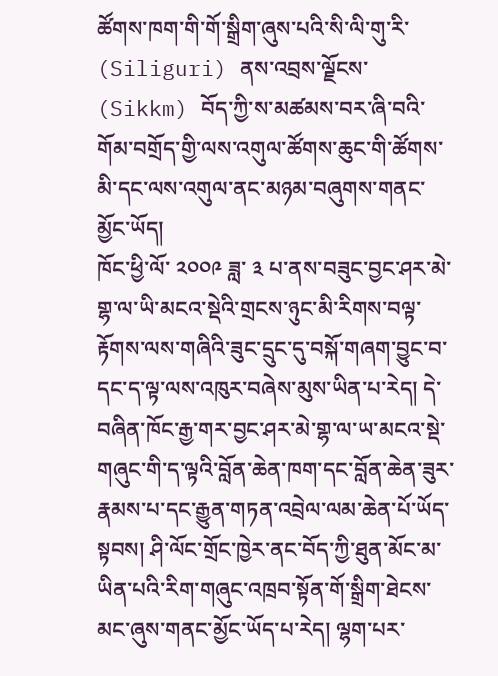ཚོགས་ཁག་གི་གོ་སྒྲིག་ཞུས་པའི་སི་ལི་གུ་རི་ (Siliguri) ནས་འབྲས་ལྗོངས་ (Sikkm) བོད་ཀྱི་ས་མཚམས་བར་ཞི་བའི་གོམ་བགྲོད་གྱི་ལས་འགུལ་ཚོགས་ཆུང་གི་ཚོགས་མི་དང་ལས་འགུལ་ནང་མཉམ་བཞུགས་གནང་མྱོང་ཡོད།
ཁོང་ཕྱི་ལོ་ ༢༠༠༩ ཟླ་ ༣ པ་ནས་བཟུང་བྱང་ཤར་མེ་གྷ་ལ་ཡི་མངའ་སྡེའི་གྲངས་ཉུང་མི་རིགས་བལྟ་རྟོགས་ལས་གཞིའི་ཟུང་དྲུང་དུ་བསྐོ་གཞག་བྱུང་བ་དང་ད་ལྟ་ལས་འཁུར་བཞེས་མུས་ཡིན་པ་རེད། དེ་བཞིན་ཁོང་རྒྱ་གར་བྱང་ཤར་མེ་གྷ་ལ་ཡ་མངའ་སྡེ་གཞུང་གི་ད་ལྟའི་བློན་ཆེན་ཁག་དང་བློན་ཆེན་ཟུར་རྣམས་པ་དང་རྒྱུན་གཏན་འབྲེལ་ལམ་ཆེན་པོ་ཡོད་སྟབས། ཤི་ལོང་གྲོང་ཁྱེར་ནང་བོད་ཀྱི་ཐུན་མོང་མ་ཡིན་པའི་རིག་གཞུང་འཁྲབ་སྟོན་གོ་སྒྲིག་ཐེངས་མང་ཞུས་གནང་མྱོང་ཡོད་པ་རེད། ལྷག་པར་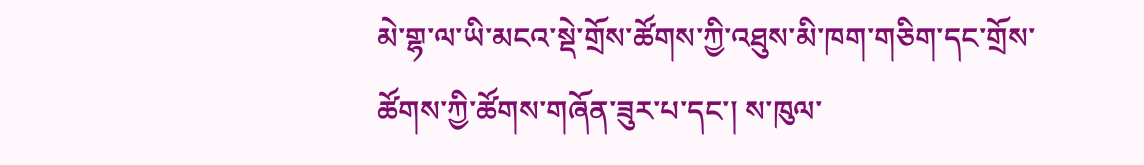མེ་གྷ་ལ་ཡི་མངའ་སྡེ་གྲོས་ཚོགས་ཀྱི་འཐུས་མི་ཁག་གཅིག་དང་གྲོས་ཚོགས་ཀྱི་ཚོགས་གཞོན་ཟུར་པ་དང་། ས་ཁུལ་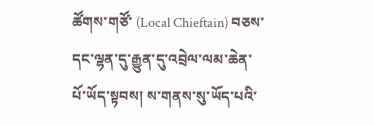ཚོགས་གཙོ་ (Local Chieftain) བཅས་དང་ལྷན་དུ་རྒྱུན་དུ་འབྲེལ་ལམ་ཆེན་པོ་ཡོད་སྟབས། ས་གནས་སུ་ཡོད་པའི་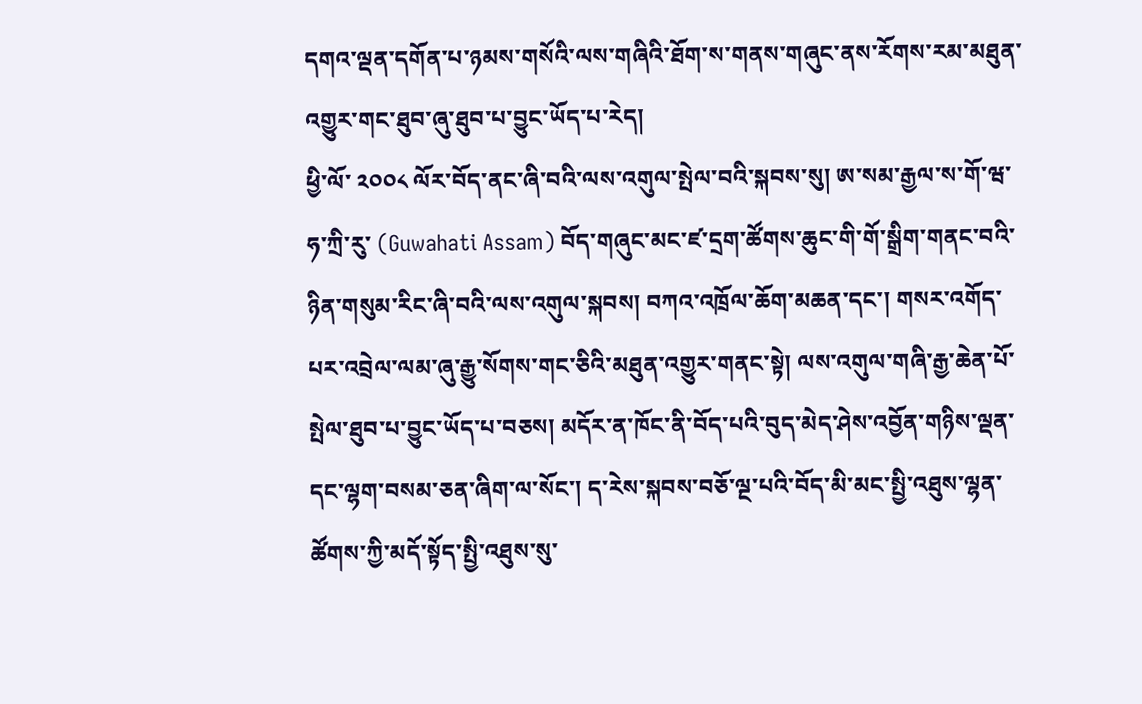དགའ་ལྡན་དགོན་པ་ཉམས་གསོའི་ལས་གཞིའི་ཐོག་ས་གནས་གཞུང་ནས་རོགས་རམ་མཐུན་འགྱུར་གང་ཐུབ་ཞུ་ཐུབ་པ་བྱུང་ཡོད་པ་རེད།
ཕྱི་ལོ་ ༢༠༠༨ ལོར་བོད་ནང་ཞི་བའི་ལས་འགུལ་སྤེལ་བའི་སྐབས་སུ། ཨ་སམ་རྒྱལ་ས་གོ་ཝ་ཧ་ཀྲི་རུ་ (Guwahati Assam) བོད་གཞུང་མང་ཛ་དྲག་ཚོགས་ཆུང་གི་གོ་སྒྲིག་གནང་བའི་ཉིན་གསུམ་རིང་ཞི་བའི་ལས་འགུལ་སྐབས། བཀའ་འཁྲོལ་ཆོག་མཆན་དང་། གསར་འགོད་པར་འབྲེལ་ལམ་ཞུ་རྒྱུ་སོགས་གང་ཅིའི་མཐུན་འགྱུར་གནང་སྟེ། ལས་འགུལ་གཞི་རྒྱ་ཆེན་པོ་སྤེལ་ཐུབ་པ་བྱུང་ཡོད་པ་བཅས། མདོར་ན་ཁོང་ནི་བོད་པའི་བུད་མེད་ཤེས་འབྱོན་གཉིས་ལྡན་དང་ལྷག་བསམ་ཅན་ཞིག་ལ་སོང་། ད་རེས་སྐབས་བཅོ་ལྔ་པའི་བོད་མི་མང་སྤྱི་འཐུས་ལྷན་ཚོགས་ཀྱི་མདོ་སྟོད་སྤྱི་འཐུས་སུ་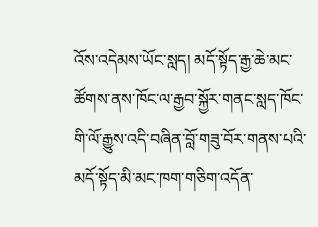འོས་འདེམས་ཡོང་སླད། མདོ་སྟོད་རྒྱ་ཆེ་མང་ཚོགས་ནས་ཁོང་ལ་རྒྱབ་སྐྱོར་གནང་སླད་ཁོང་གི་ལོ་རྒྱུས་འདི་བཞིན་བློ་གཟུ་བོར་གནས་པའི་མདོ་སྟོད་མི་མང་ཁག་གཅིག་འདོན་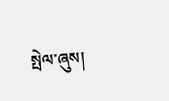སྤེལ་ཞུས།